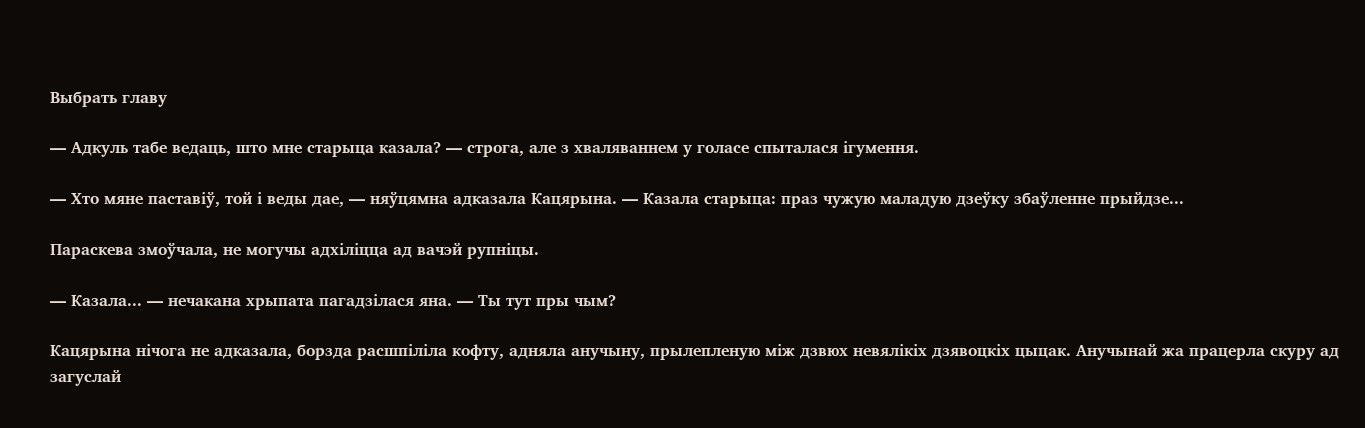Выбрать главу

— Адкуль табе ведаць, што мне старыца казала? — строга, але з хваляваннем у голасе спыталася ігумення.

— Хто мяне паставіў, той і веды дае, — няўцямна адказала Кацярына. — Казала старыца: праз чужую маладую дзеўку збаўленне прыйдзе...

Параскева змоўчала, не могучы адхіліцца ад вачэй рупніцы.

— Казала... — нечакана хрыпата пагадзілася яна. — Ты тут пры чым?

Кацярына нічога не адказала, борзда расшпіліла кофту, адняла анучыну, прылепленую між дзвюх невялікіх дзявоцкіх цыцак. Анучынай жа працерла скуру ад загуслай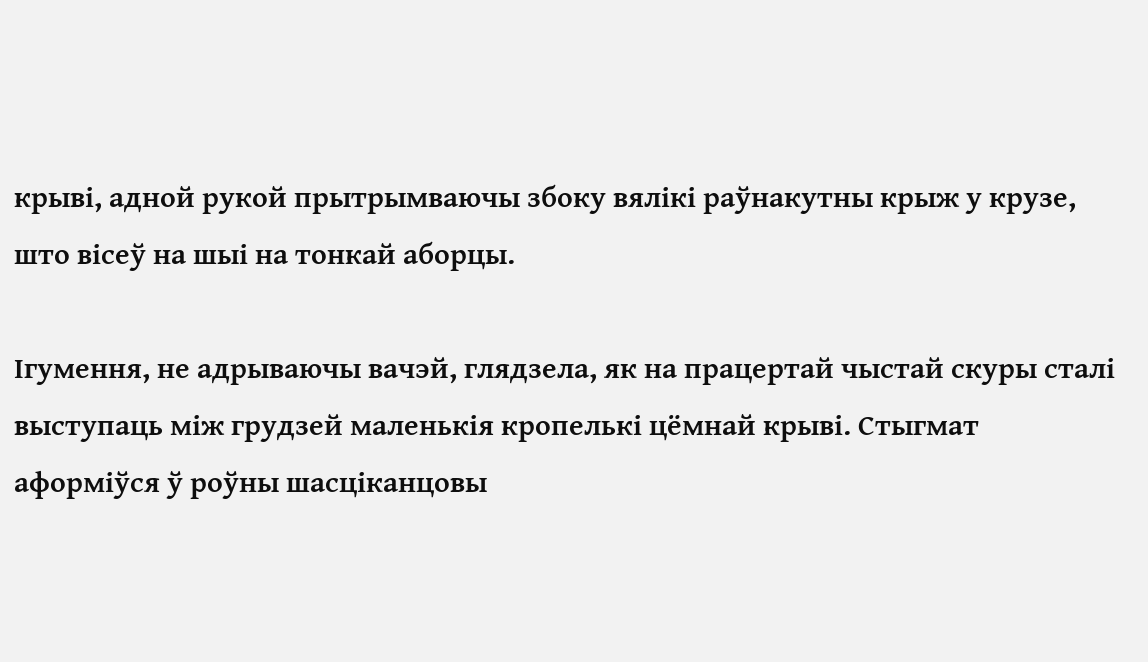крыві, адной рукой прытрымваючы збоку вялікі раўнакутны крыж у крузе, што вісеў на шыі на тонкай аборцы.

Ігумення, не адрываючы вачэй, глядзела, як на працертай чыстай скуры сталі выступаць між грудзей маленькія кропелькі цёмнай крыві. Стыгмат аформіўся ў роўны шасціканцовы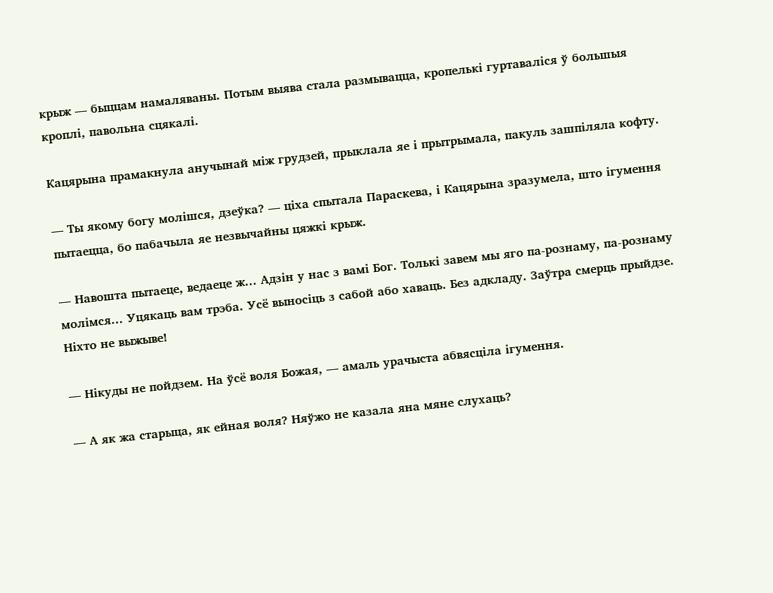крыж — быццам намаляваны. Потым выява стала размывацца, кропелькі гуртаваліся ў большыя кроплі, павольна сцякалі.

Кацярына прамакнула анучынай між грудзей, прыклала яе і прытрымала, пакуль зашпіляла кофту.

— Ты якому богу молішся, дзеўка? — ціха спытала Параскева, і Кацярына зразумела, што ігумення пытаецца, бо пабачыла яе незвычайны цяжкі крыж.

— Навошта пытаеце, ведаеце ж... Адзін у нас з вамі Бог. Толькі завем мы яго па-рознаму, па-рознаму молімся... Уцякаць вам трэба. Усё выносіць з сабой або хаваць. Без адкладу. Заўтра смерць прыйдзе. Ніхто не выжыве!

— Нікуды не пойдзем. На ўсё воля Божая, — амаль урачыста абвясціла ігумення.

— А як жа старыца, як ейная воля? Няўжо не казала яна мяне слухаць?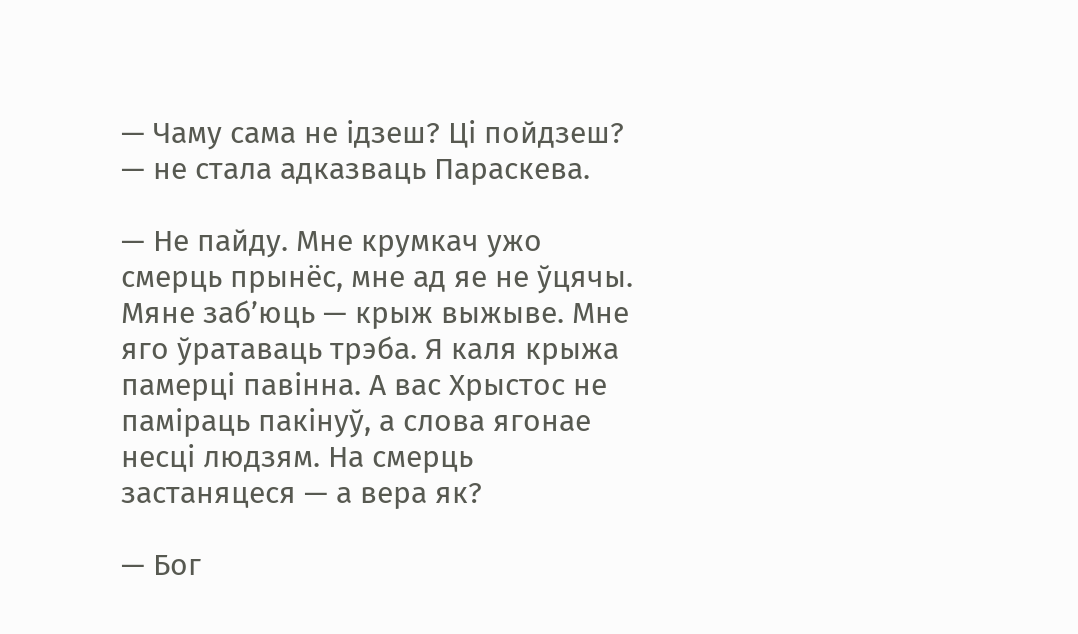— Чаму сама не ідзеш? Ці пойдзеш? — не стала адказваць Параскева.

— Не пайду. Мне крумкач ужо смерць прынёс, мне ад яе не ўцячы. Мяне заб’юць — крыж выжыве. Мне яго ўратаваць трэба. Я каля крыжа памерці павінна. А вас Хрыстос не паміраць пакінуў, а слова ягонае несці людзям. На смерць застаняцеся — а вера як?

— Бог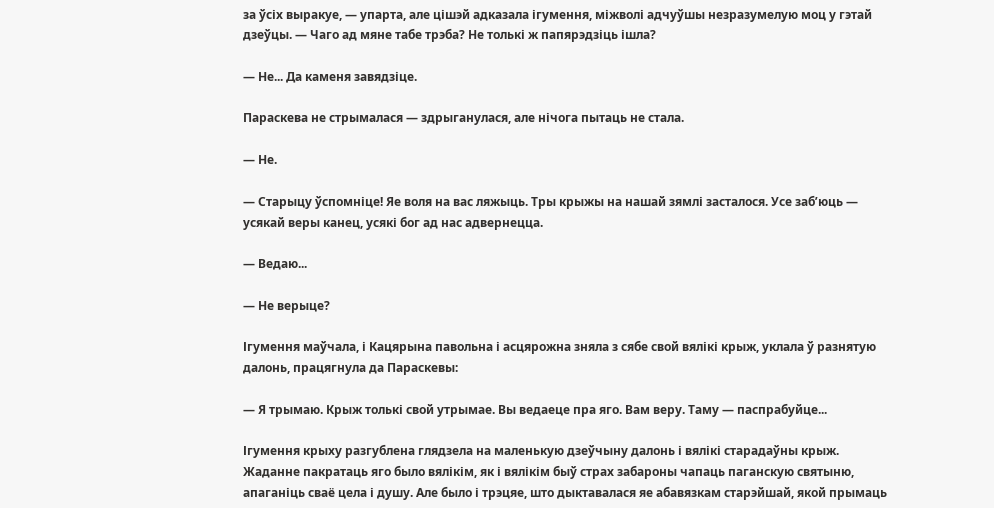за ўсіх выракуе, — упарта, але цішэй адказала ігумення, міжволі адчуўшы незразумелую моц у гэтай дзеўцы. — Чаго ад мяне табе трэба? Не толькі ж папярэдзіць ішла?

— Не... Да каменя завядзіце.

Параскева не стрымалася — здрыганулася, але нічога пытаць не стала.

— Не.

— Старыцу ўспомніце! Яе воля на вас ляжыць. Тры крыжы на нашай зямлі засталося. Усе заб’юць — усякай веры канец, усякі бог ад нас адвернецца.

— Ведаю...

— Не верыце?

Ігумення маўчала, і Кацярына павольна і асцярожна зняла з сябе свой вялікі крыж, уклала ў разнятую далонь, працягнула да Параскевы:

— Я трымаю. Крыж толькі свой утрымае. Вы ведаеце пра яго. Вам веру. Таму — паспрабуйце...

Ігумення крыху разгублена глядзела на маленькую дзеўчыну далонь і вялікі старадаўны крыж. Жаданне пакратаць яго было вялікім, як і вялікім быў страх забароны чапаць паганскую святыню, апаганіць сваё цела і душу. Але было і трэцяе, што дыктавалася яе абавязкам старэйшай, якой прымаць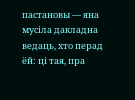пастановы — яна мусіла дакладна ведаць, хто перад ёй: ці тая, пра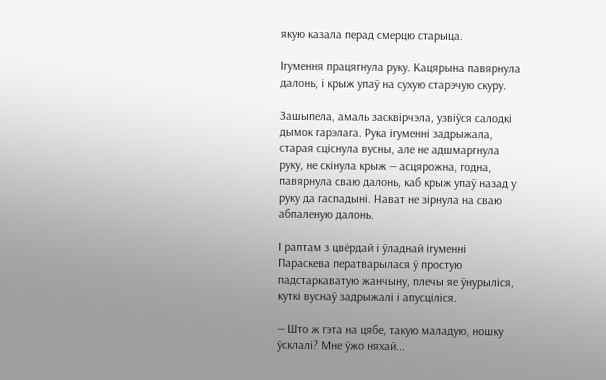якую казала перад смерцю старыца.

Ігумення працягнула руку. Кацярына павярнула далонь, і крыж упаў на сухую старэчую скуру.

Зашыпела, амаль засквірчэла, узвіўся салодкі дымок гарэлага. Рука ігуменні задрыжала, старая сціснула вусны, але не адшмаргнула руку, не скінула крыж — асцярожна, годна, павярнула сваю далонь, каб крыж упаў назад у руку да гаспадыні. Нават не зірнула на сваю абпаленую далонь.

І раптам з цвёрдай і ўладнай ігуменні Параскева ператварылася ў простую падстаркаватую жанчыну, плечы яе ўнурыліся, куткі вуснаў задрыжалі і апусціліся.

— Што ж гэта на цябе, такую маладую, ношку ўсклалі? Мне ўжо няхай...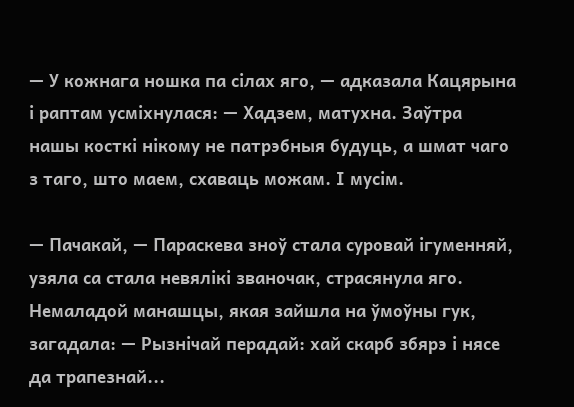— У кожнага ношка па сілах яго, — адказала Кацярына і раптам усміхнулася: — Хадзем, матухна. Заўтра нашы косткі нікому не патрэбныя будуць, а шмат чаго з таго, што маем, схаваць можам. І мусім.

— Пачакай, — Параскева зноў стала суровай ігуменняй, узяла са стала невялікі званочак, страсянула яго. Немаладой манашцы, якая зайшла на ўмоўны гук, загадала: — Рызнічай перадай: хай скарб збярэ і нясе да трапезнай...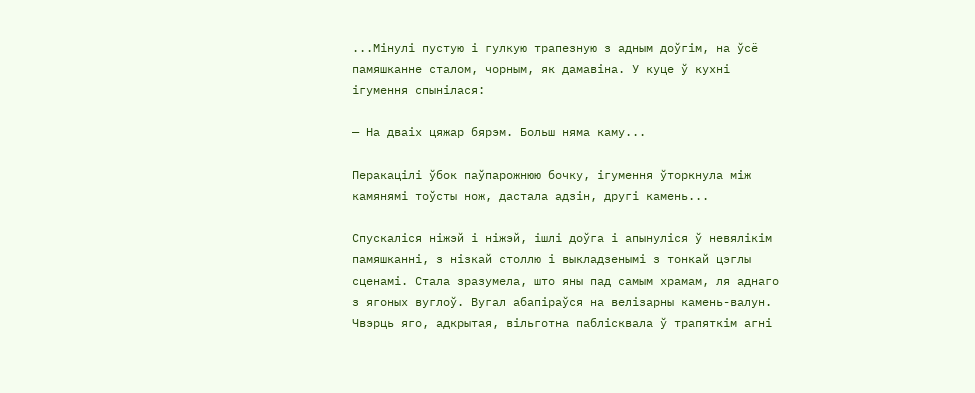...Мінулі пустую і гулкую трапезную з адным доўгім, на ўсё памяшканне сталом, чорным, як дамавіна. У куце ў кухні ігумення спынілася:

— На дваіх цяжар бярэм. Больш няма каму...

Перакацілі ўбок паўпарожнюю бочку, ігумення ўторкнула між камянямі тоўсты нож, дастала адзін, другі камень...

Спускаліся ніжэй і ніжэй, ішлі доўга і апынуліся ў невялікім памяшканні, з нізкай столлю і выкладзенымі з тонкай цэглы сценамі. Стала зразумела, што яны пад самым храмам, ля аднаго з ягоных вуглоў. Вугал абапіраўся на велізарны камень-валун. Чвэрць яго, адкрытая, вільготна паблісквала ў трапяткім агні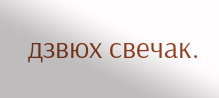дзвюх свечак.